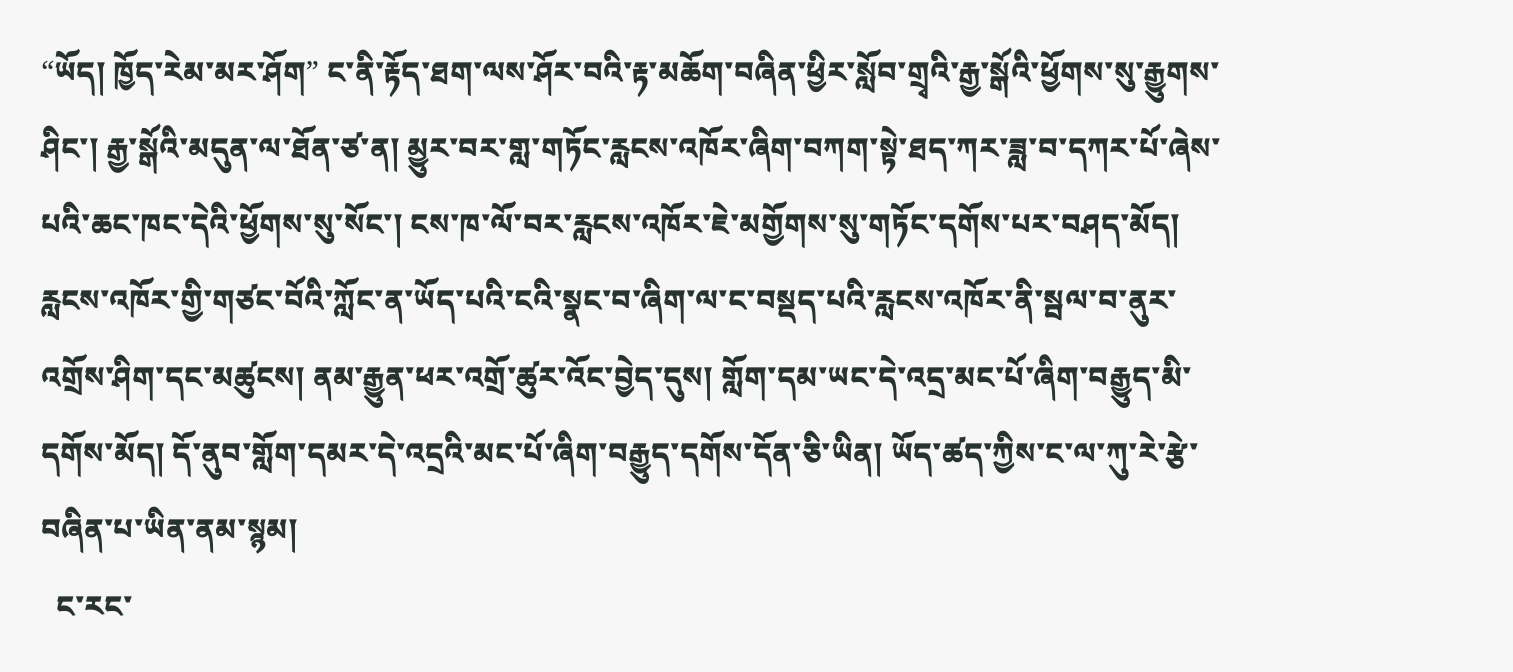“ཡོད། ཁྱོད་རེམ་མར་ཤོག” ང་ནི་རྟོད་ཐག་ལས་ཤོར་བའི་རྟ་མཆོག་བཞིན་ཕྱིར་སློབ་གྲྭའི་རྒྱ་སྒོའི་ཕྱོགས་སུ་རྒྱུགས་ཤིང་། རྒྱ་སྒོའི་མདུན་ལ་ཐོན་ཙ་ན། མྱུར་བར་གླ་གཏོང་རླངས་འཁོར་ཞིག་བཀག་སྟེ་ཐད་ཀར་ཟླ་བ་དཀར་པོ་ཞེས་པའི་ཆང་ཁང་དེའི་ཕྱོགས་སུ་སོང་། ངས་ཁ་ལོ་བར་རླངས་འཁོར་ཇེ་མགྱོགས་སུ་གཏོང་དགོས་པར་བཤད་མོད། རླངས་འཁོར་གྱི་གཙང་བོའི་ཀློང་ན་ཡོད་པའི་ངའི་སྣང་བ་ཞིག་ལ་ང་བསྡད་པའི་རླངས་འཁོར་ནི་སྦལ་བ་ནུར་འགྲོས་ཤིག་དང་མཚུངས། ནམ་རྒྱུན་ཕར་འགྲོ་ཚུར་འོང་བྱེད་དུས། གློག་དམ་ཡང་དེ་འདྲ་མང་པོ་ཞིག་བརྒྱུད་མི་དགོས་མོད། དོ་ནུབ་གློག་དམར་དེ་འདྲའི་མང་པོ་ཞིག་བརྒྱུད་དགོས་དོན་ཅི་ཡིན། ཡོད་ཚད་ཀྱིས་ང་ལ་ཀུ་རེ་རྩེ་བཞིན་པ་ཡིན་ནམ་སྙམ།
  ང་རང་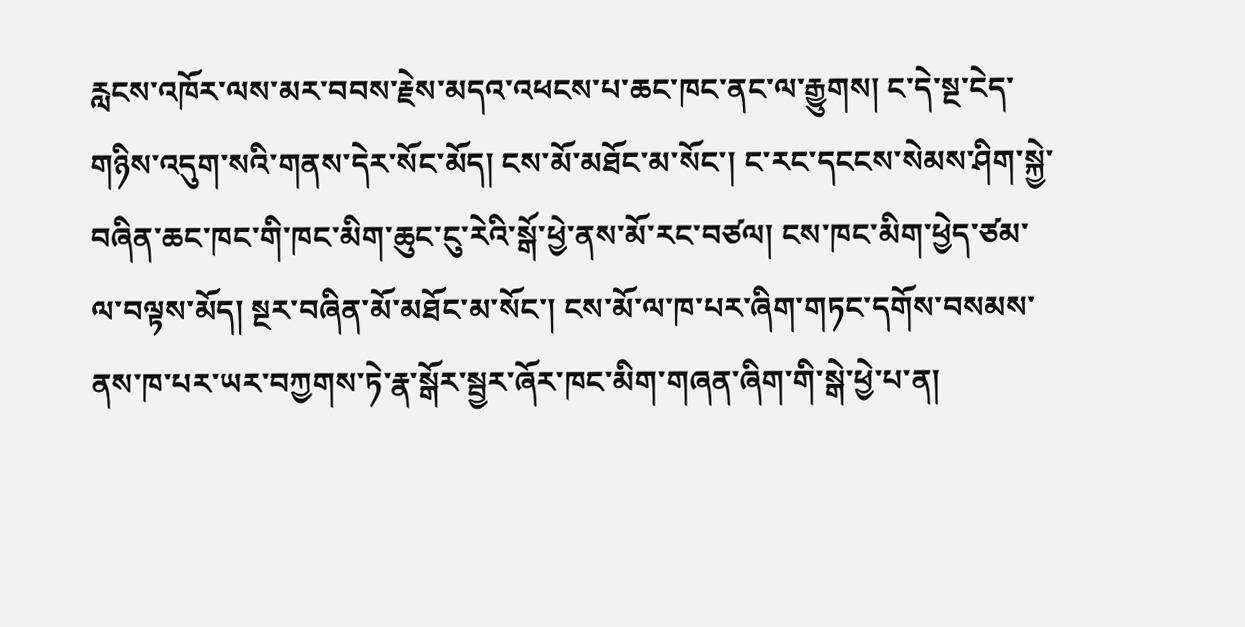རླངས་འཁོར་ལས་མར་བབས་རྗེས་མདའ་འཕངས་པ་ཆང་ཁང་ནང་ལ་རྒྱུགས། ང་དེ་སྔ་ངེད་གཉིས་འདུག་སའི་གནས་དེར་སོང་མོད། ངས་མོ་མཐོང་མ་སོང་། ང་རང་དངངས་སེམས་ཤིག་སྐྱེ་བཞིན་ཆང་ཁང་གི་ཁང་མིག་ཆུང་ངུ་རེའི་སྒོ་ཕྱེ་ནས་མོ་རང་བཙལ། ངས་ཁང་མིག་ཕྱེད་ཙམ་ལ་བལྟས་མོད། སྔར་བཞིན་མོ་མཐོང་མ་སོང་། ངས་མོ་ལ་ཁ་པར་ཞིག་གཏང་དགོས་བསམས་ནས་ཁ་པར་ཡར་བཀྱགས་ཏེ་རྣ་སྒོར་སྦྱར་ཞོར་ཁང་མིག་གཞན་ཞིག་གི་སྒེ་ཕྱེ་པ་ན།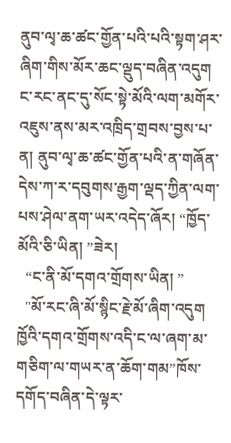ནུབ་ལྭ་ཆ་ཚང་གྱོན་པའི་པའི་སྟག་ཤར་ཞིག་གིས་མོར་ཆང་ལྡུད་བཞིན་འདུག ང་རང་ནང་དུ་སོང་སྟེ་མོའི་ལག་མགོར་འཇུས་ནས་མར་འཁྲིད་གྲབས་བྱས་པ་ན། ནུབ་ལྭ་ཆ་ཚང་གྱོན་པའི་ན་གཞོན་དེས་ཀ་ར་དབུགས་རྒྱག་ལྡད་ཀྱིན་ལག་པས་ཤེལ་ནག་ཡར་འདེད་ཞོར། “ཁྱོད་མོའི་ཅི་ཡིན། ”ཟེར།
  “ང་ནི་མོ་དགའ་གྲོགས་ཡིན། ”
  "མོ་རང་ཞི་མོ་སྙིང་རྗེ་མོ་ཞིག་འདུག ཁྱོའི་དགའ་གྲོགས་འདི་ང་ལ་ཞག་མ་གཅིག་ལ་གཡར་ན་ཆོག་གམ”ཁོས་དགོད་བཞིན་དེ་ལྟར་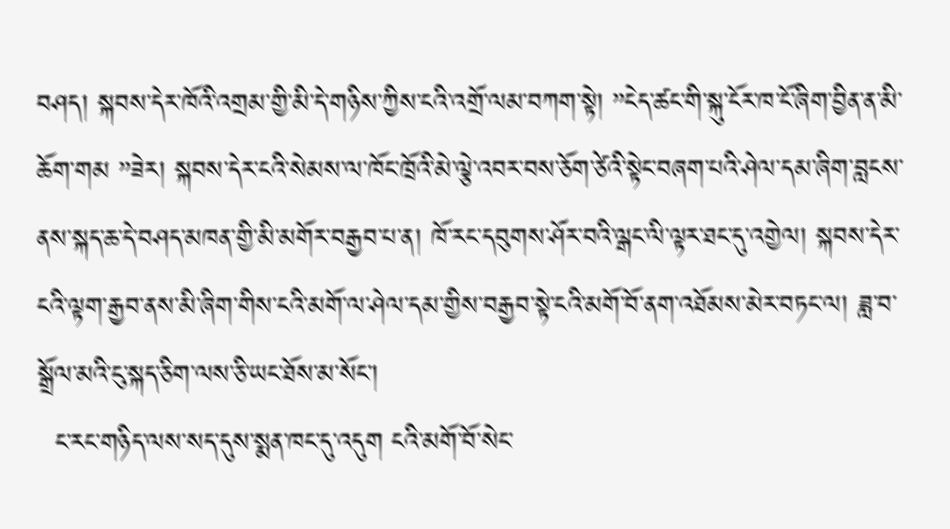བཤད། སྐབས་དེར་ཁོའི་འགྲམ་གྱི་མི་དེ་གཉིས་ཀྱིས་ངའི་འགྲོ་ལམ་བཀག་སྟེ། ”ངེད་ཚང་གི་སྐུ་ངོར་ཁ་ངོ་ཞིག་བྱིན་ན་མི་ཆོག་གམ ”ཟེར། སྐབས་དེར་ངའི་སེམས་ལ་ཁོང་ཁྲོའི་མེ་ལྕེ་འབར་བས་ཅོག་ཙེའི་སྟེང་བཞག་པའི་ཤེལ་དམ་ཞིག་བླངས་ནས་སྐད་ཆ་དེ་བཤད་མཁན་གྱི་མི་མགོར་བརྒྱབ་པ་ན། ཁོ་རང་དབུགས་ཤོར་བའི་ལྒང་ལི་ལྟར་ཐང་དུ་འགྱེལ། སྐབས་དེར་ངའི་ལྟག་རྒྱབ་ནས་མི་ཞིག་གིས་ངའི་མགོ་ལ་ཤེལ་དམ་གྱིས་བརྒྱབ་སྟེ་ངའི་མགོ་བོ་ནག་འཐོམས་མེར་བཏང་ལ། ཟླ་བ་སྒྲོལ་མའི་ངུ་སྐད་ཅིག་ལས་ཅི་ཡང་ཐོས་མ་སོང་།
  ང་རང་གཉིད་ལས་སད་དུས་སྨན་ཁང་དུ་འདུག ངའི་མགོ་བོ་སེང་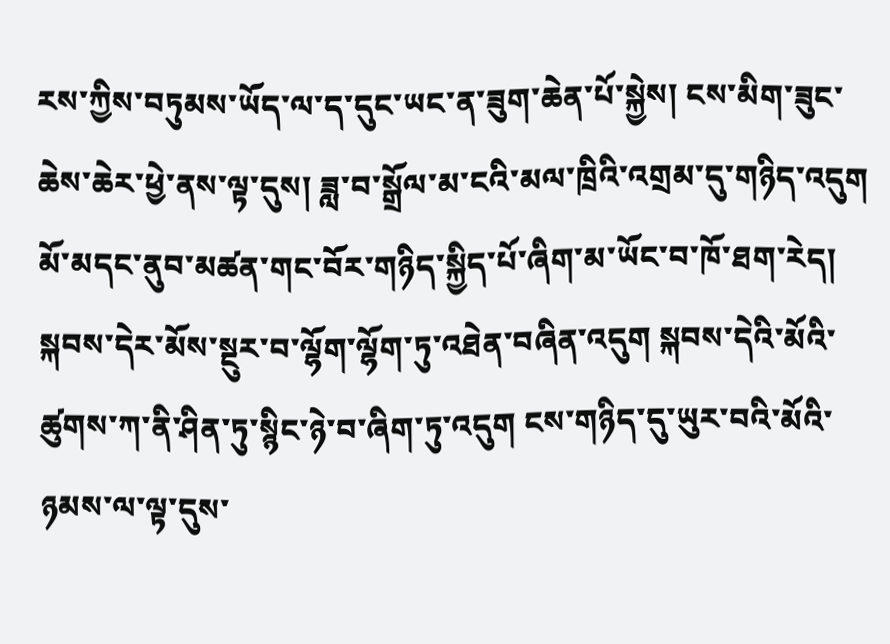རས་ཀྱིས་བཏུམས་ཡོད་ལ་ད་དུང་ཡང་ན་ཟུག་ཆེན་པོ་སྐྱེས། ངས་མིག་ཟུང་ཆེས་ཆེར་ཕྱེ་ནས་ལྟ་དུས། ཟླ་བ་སྒྲོལ་མ་ངའི་མལ་ཁྲིའི་འགྲམ་དུ་གཉིད་འདུག མོ་མདང་ནུབ་མཚན་གང་བོར་གཉིད་སྐྱིད་པོ་ཞིག་མ་ཡོང་བ་ཁོ་ཐག་རེད། སྐབས་དེར་མོས་སྔུར་བ་ལྷོག་ལྷོག་ཏུ་འཐེན་བཞིན་འདུག སྐབས་དེའི་མོའི་ཚུགས་ཀ་ནི་ཤིན་ཏུ་སྙིང་ཉེ་བ་ཞིག་ཏུ་འདུག ངས་གཉིད་དུ་ཡུར་བའི་མོའི་ཉམས་ལ་ལྟ་དུས་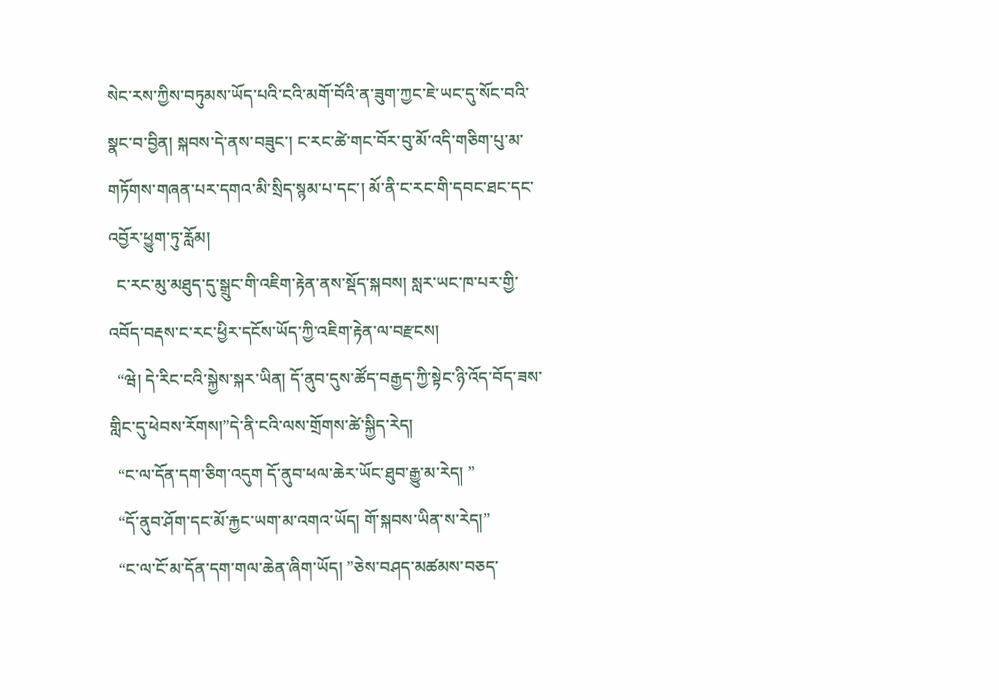སེང་རས་ཀྱིས་བཏུམས་ཡོད་པའི་ངའི་མགོ་བོའི་ན་ཟུག་ཀྱང་ཇེ་ཡང་དུ་སོང་བའི་སྣང་བ་བྱིན། སྐབས་དེ་ནས་བཟུང་། ང་རང་ཚེ་གང་བོར་བུ་མོ་འདི་གཅིག་པུ་མ་གཏོགས་གཞན་པར་དགའ་མི་སྲིད་སྙམ་པ་དང་། མོ་ནི་ང་རང་གི་དབང་ཐང་དང་འབྱོར་ཕྱུག་ཏུ་རློམ།
  ང་རང་མུ་མཐུད་དུ་སྒྲུང་གི་འཇིག་རྟེན་ནས་སྡོད་སྐབས། སླར་ཡང་ཁ་པར་གྱི་འབོད་བརྡས་ང་རང་ཕྱིར་དངོས་ཡོད་ཀྱི་འཇིག་རྟེན་ལ་བརྫངས།
  “ཝེ། དེ་རིང་ངའི་སྐྱེས་སྐར་ཡིན། དོ་ནུབ་དུས་ཚོད་བརྒྱད་ཀྱི་སྟེང་ཉི་འོད་བོད་ཟས་གླིང་དུ་ཕེབས་རོགས།”དེ་ནི་ངའི་ལས་གྲོགས་ཚེ་སྐྱིད་རེད།
  “ང་ལ་དོན་དག་ཅིག་འདུག དོ་ནུབ་ཕལ་ཆེར་ཡོང་ཐུབ་རྒྱུ་མ་རེད། ”
  “དོ་ནུབ་ཤོག་དང་མོ་རྐྱང་ཡག་མ་འགའ་ཡོད། གོ་སྐབས་ཡིན་ས་རེད།”
  “ང་ལ་ངོ་མ་དོན་དག་གལ་ཆེན་ཞིག་ཡོད། ”ཅེས་བཤད་མཚམས་བཅད་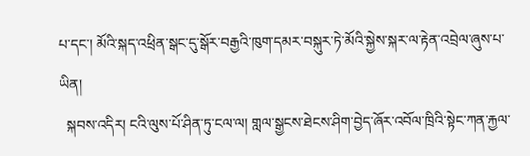པ་དང་། མོའི་སྐད་འཕྲིན་སྒང་དུ་སྒོར་བརྒྱའི་ཁུག་དམར་བསྐུར་ཏེ་མོའི་སྐྱེས་སྐར་ལ་རྟེན་འབྲེལ་ཞུས་པ་ཡིན།
  སྐབས་འདིར། ངའི་ལུས་པོ་ཤིན་ཏུ་ངལ་ལ། གླལ་སྒྱངས་ཐེངས་ཤིག་བྱེད་ཞོར་འབོལ་ཁྲིའི་སྟེང་ཀན་རྐྱལ་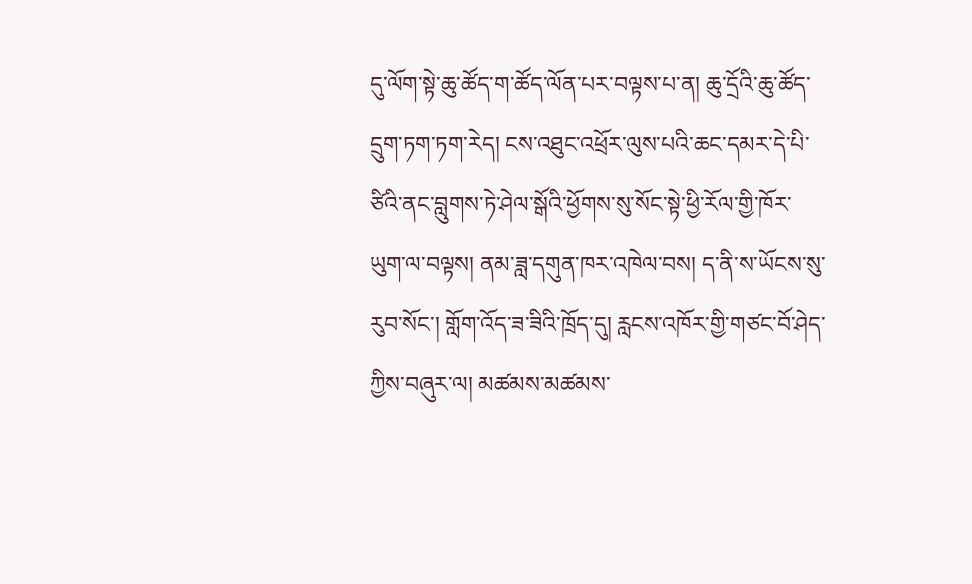དུ་ལོག་སྟེ་ཆུ་ཚོད་ག་ཚོད་ལོན་པར་བལྟས་པ་ན། ཆུ་དྲོའི་ཆུ་ཚོད་དྲུག་ཏག་ཏག་རེད། ངས་འཐུང་འཕྲོར་ལུས་པའི་ཆང་དམར་དེ་པི་ཙིའི་ནང་བླུགས་ཏེ་ཤེལ་སྒོའི་ཕྱོགས་སུ་སོང་སྟེ་ཕྱི་རོལ་གྱི་ཁོར་ཡུག་ལ་བལྟས། ནམ་ཟླ་དགུན་ཁར་འཁེལ་བས། ད་ནི་ས་ཡོངས་སུ་རུབ་སོང་། གློག་འོད་ཟ་ཟིའི་ཁྲོད་དུ། རླངས་འཁོར་གྱི་གཙང་བོ་ཤེད་ཀྱིས་བཞུར་ལ། མཚམས་མཚམས་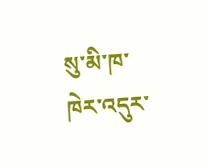སུ་མི་ཁ་ཁེར་འདུར་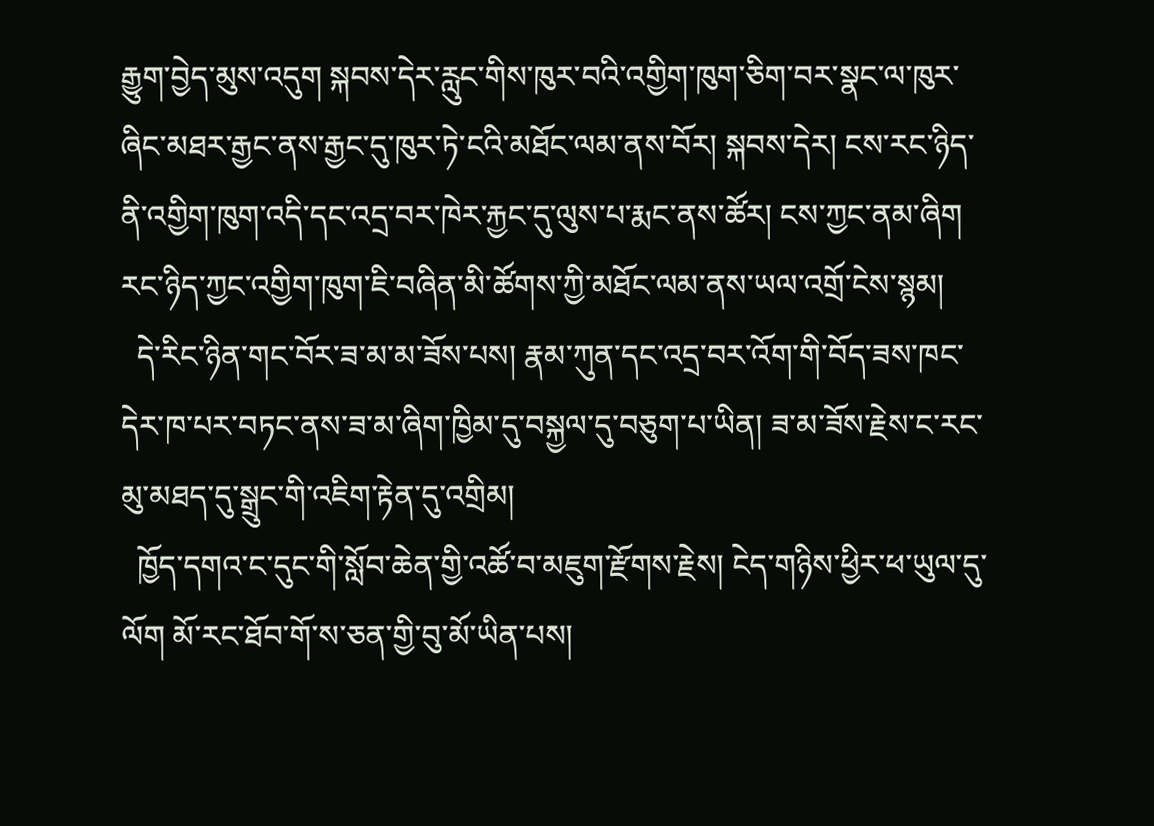རྒྱུག་བྱེད་མུས་འདུག སྐབས་དེར་རླུང་གིས་ཁུར་བའི་འགྱིག་ཁུག་ཅིག་བར་སྣང་ལ་ཁུར་ཞིང་མཐར་རྒྱང་ནས་རྒྱང་དུ་ཁུར་ཏེ་ངའི་མཐོང་ལམ་ནས་བོར། སྐབས་དེར། ངས་རང་ཉིད་ནི་འགྱིག་ཁུག་འདི་དང་འདྲ་བར་ཁེར་རྐྱང་དུ་ལུས་པ་རྨང་ནས་ཚོར། ངས་ཀྱང་ནམ་ཞིག རང་ཉིད་ཀྱང་འགྱིག་ཁུག་ཇི་བཞིན་མི་ཚོགས་ཀྱི་མཐོང་ལམ་ནས་ཡལ་འགྲོ་ངེས་སྙམ།
  དེ་རིང་ཉིན་གང་བོར་ཟ་མ་མ་ཟོས་པས། རྣམ་ཀུན་དང་འདྲ་བར་འོག་གི་བོད་ཟས་ཁང་དེར་ཁ་པར་བཏང་ནས་ཟ་མ་ཞིག་ཁྱིམ་དུ་བསྐྱལ་དུ་བཅུག་པ་ཡིན། ཟ་མ་ཟོས་རྗེས་ང་རང་མུ་མཐད་དུ་སྒྲུང་གི་འཇིག་རྟེན་དུ་འགྲིམ།
  ཁྱོད་དགའ་ང་དུང་གི་སློབ་ཆེན་གྱི་འཚོ་བ་མཇུག་རྫོགས་རྗེས། ངེད་གཉིས་ཕྱིར་ཕ་ཡུལ་དུ་ལོག མོ་རང་ཐོབ་གོ་ས་ཅན་གྱི་བུ་མོ་ཡིན་པས།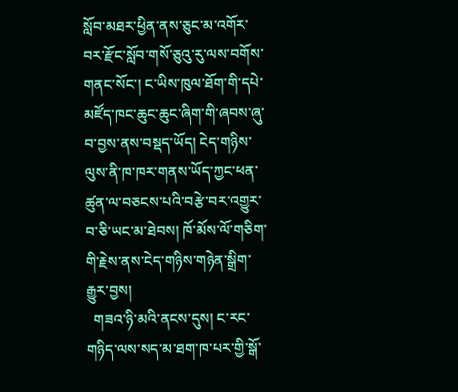སློབ་མཐར་ཕྱིན་ནས་ཅུང་མ་འགོར་བར་རྫོང་སློབ་གསོ་ཅུའུ་རུ་ལས་བགོས་གནང་སོང་། ང་ཡིས་ཁུལ་ཐོག་གི་དཔེ་མཛོད་ཁང་ཆུང་ཆུང་ཞིག་གི་ཞབས་ཞུ་བ་བྱས་ནས་བསྡད་ཡོད། ངེད་གཉིས་ལུས་ནི་ཁ་ཁར་གནས་ཡོད་ཀྱང་ཕན་ཚུན་ལ་བཅངས་པའི་བརྩེ་བར་འགྱུར་བ་ཅི་ཡང་མ་ཐེབས། ཁོ་མོས་ལོ་གཅིག་གི་རྗེས་ནས་ངེད་གཉིས་གཉེན་སྒྲིག་རྒྱུར་བྱས།
  གཟའ་ཉི་མའི་ནངས་དུས། ང་རང་གཉིད་ལས་སད་མ་ཐག་ཁ་པར་གྱི་སྒོ་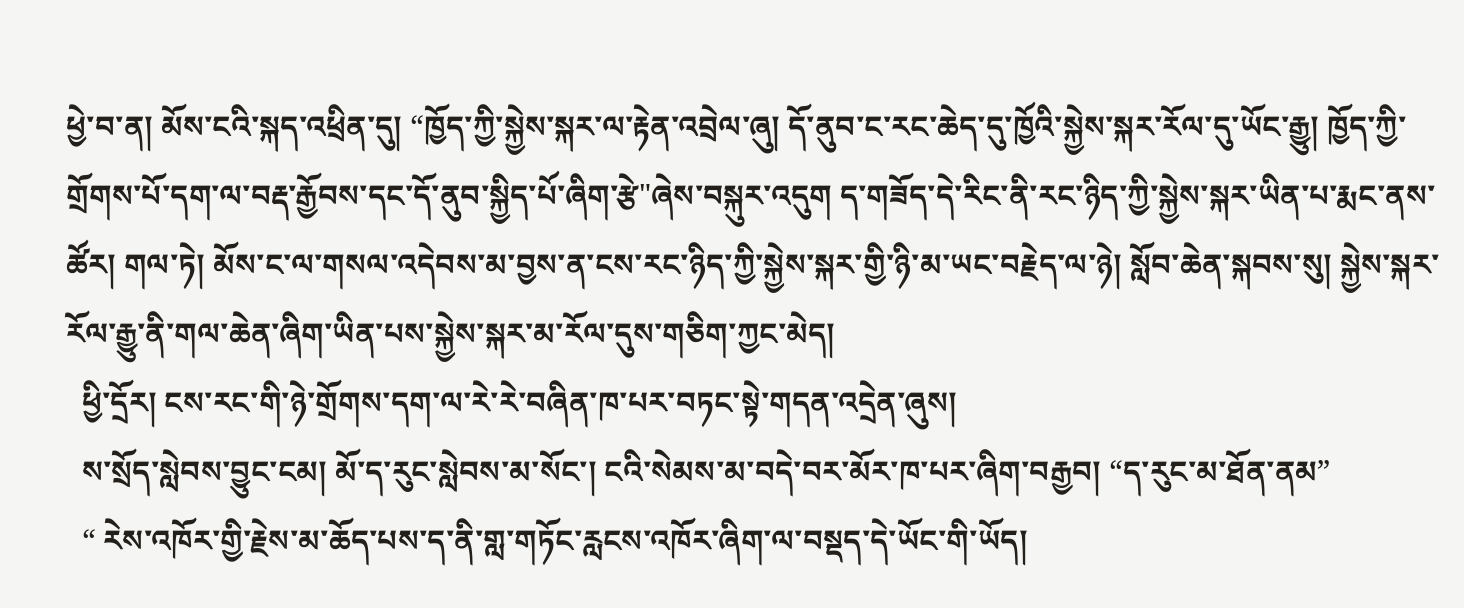ཕྱེ་བ་ན། མོས་ངའི་སྐད་འཕྲིན་དུ། “ཁྱོད་ཀྱི་སྐྱེས་སྐར་ལ་རྟེན་འབྲེལ་ཞུ། དོ་ནུབ་ང་རང་ཆེད་དུ་ཁྱོའི་སྐྱེས་སྐར་རོལ་དུ་ཡོང་རྒྱུ། ཁྱོད་ཀྱི་གྲོགས་པོ་དག་ལ་བརྡ་རྒྱོབས་དང་དོ་ནུབ་སྐྱིད་པོ་ཞིག་རྩེ"ཞེས་བསྐུར་འདུག ད་གཟོད་དེ་རིང་ནི་རང་ཉིད་ཀྱི་སྐྱེས་སྐར་ཡིན་པ་རྨང་ནས་ཚོར། གལ་ཏེ། མོས་ང་ལ་གསལ་འདེབས་མ་བྱས་ན་ངས་རང་ཉིད་ཀྱི་སྐྱེས་སྐར་གྱི་ཉི་མ་ཡང་བརྗེད་ལ་ཉེ། སློབ་ཆེན་སྐབས་སུ། སྐྱེས་སྐར་རོལ་རྒྱུ་ནི་གལ་ཆེན་ཞིག་ཡིན་པས་སྐྱེས་སྐར་མ་རོལ་དུས་གཅིག་ཀྱང་མེད།
  ཕྱི་དྲོར། ངས་རང་གི་ཉེ་གྲོགས་དག་ལ་རེ་རེ་བཞིན་ཁ་པར་བཏང་སྟེ་གདན་འདྲེན་ཞུས།
  ས་སྲོད་སླེབས་བྱུང་ངམ། མོ་ད་རུང་སླེབས་མ་སོང་། ངའི་སེམས་མ་བདེ་བར་མོར་ཁ་པར་ཞིག་བརྒྱབ། “ད་རུང་མ་ཐོན་ནམ”
  “ རེས་འཁོར་གྱི་རྗེས་མ་ཆོད་པས་ད་ནི་གླ་གཏོང་རླངས་འཁོར་ཞིག་ལ་བསྡད་དེ་ཡོང་གི་ཡོད།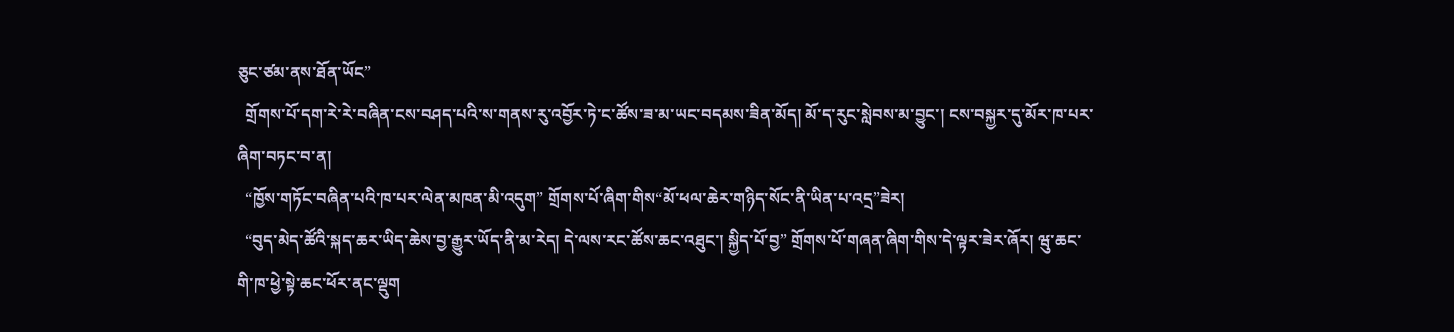ཅུང་ཙམ་ནས་ཐོན་ཡོང”
  གྲོགས་པོ་དག་རེ་རེ་བཞིན་ངས་བཤད་པའི་ས་གནས་རུ་འབྱོར་ཏེ་ང་ཚོས་ཟ་མ་ཡང་བདམས་ཟིན་མོད། མོ་ད་རུང་སླེབས་མ་བྱུང་། ངས་བསྐྱར་དུ་མོར་ཁ་པར་ཞིག་བཏང་བ་ན།
  “ཁྱོས་གཏོང་བཞིན་པའི་ཁ་པར་ལེན་མཁན་མི་འདུག” གྲོགས་པོ་ཞིག་གིས“མོ་ཕལ་ཆེར་གཉིད་སོང་ནི་ཡིན་པ་འདྲ”ཟེར།
  “བུད་མེད་ཚོའི་སྐད་ཆར་ཡིད་ཆེས་བྱ་རྒྱུར་ཡོད་ནི་མ་རེད། དེ་ལས་རང་ཚོས་ཆང་འཐུང་། སྐྱིད་པོ་བྱ” གྲོགས་པོ་གཞན་ཞིག་གིས་དེ་ལྟར་ཟེར་ཞོར། ཝུ་ཆང་གི་ཁ་ཕྱེ་སྟེ་ཆང་ཕོར་ནང་ལྡུག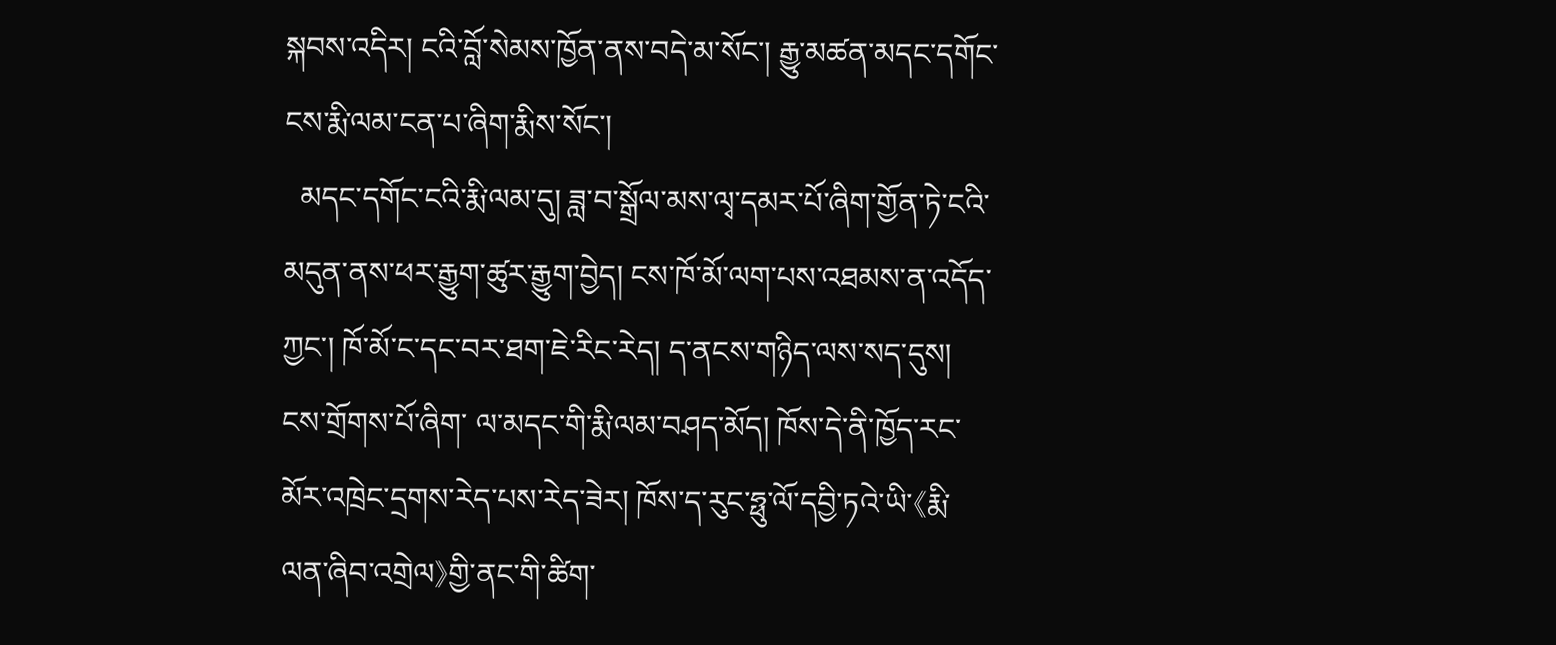སྐབས་འདིར། ངའི་བློ་སེམས་ཁྱོན་ནས་བདེ་མ་སོང་། རྒྱུ་མཚན་མདང་དགོང་ངས་རྨི་ལམ་ངན་པ་ཞིག་རྨིས་སོང་།
  མདང་དགོང་ངའི་རྨི་ལམ་དུ། ཟླ་བ་སྒྲོལ་མས་ལྭ་དམར་པོ་ཞིག་གྱོན་ཏེ་ངའི་མདུན་ནས་ཕར་རྒྱུག་ཚུར་རྒྱུག་བྱེད། ངས་ཁོ་མོ་ལག་པས་འཐམས་ན་འདོད་ཀྱང་། ཁོ་མོ་ང་དང་བར་ཐག་ཇེ་རིང་རེད། ད་ནངས་གཉིད་ལས་སད་དུས། ངས་གྲོགས་པོ་ཞིག་ ལ་མདང་གི་རྨི་ལམ་བཤད་མོད། ཁོས་དེ་ནི་ཁྱོད་རང་མོར་འཁྲེང་དྲགས་རེད་པས་རེད་ཟེར། ཁོས་ད་རུང་ཧྥུ་ལོ་དབྱི་ཏའེ་ཡི་《རྨི་ལན་ཞིབ་འགྲེལ》གྱི་ནང་གི་ཚིག་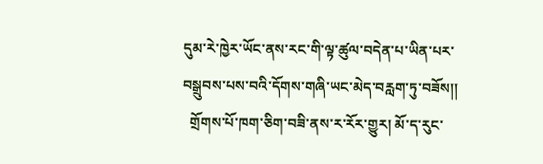དུམ་རེ་ཁྱེར་ཡོང་ནས་རང་གི་ལྟ་ཚུལ་བདེན་པ་ཡིན་པར་བསྒྲུབས་པས་བའི་དོགས་གཞི་ཡང་མེད་བརླག་ཏུ་བཟོས།།
  གྲོགས་པོ་ཁག་ཅིག་བཟི་ནས་ར་རོར་གྱུར། མོ་ད་རུང་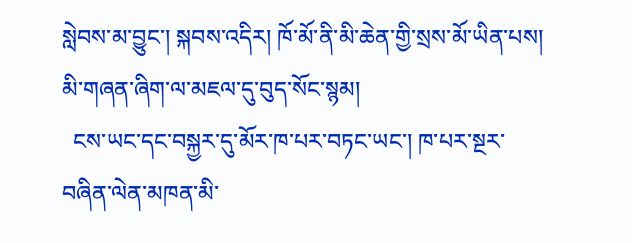སླེབས་མ་བྱུང་། སྐབས་འདིར། ཁོ་མོ་ནི་མི་ཆེན་གྱི་སྲས་མོ་ཡིན་པས། མི་གཞན་ཞིག་ལ་མཇལ་དུ་བུད་སོང་སྙམ།
  ངས་ཡང་དང་བསྐྱར་དུ་མོར་ཁ་པར་བཏང་ཡང་། ཁ་པར་སྔར་བཞིན་ལེན་མཁན་མི་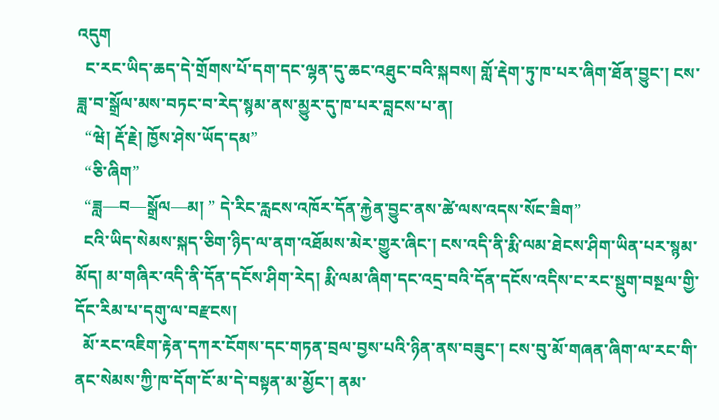འདུག
  ང་རང་ཡིད་ཆད་དེ་གྲོགས་པོ་དག་དང་ལྷན་དུ་ཆང་འཐུང་བའི་སྐབས། གློ་རྡེག་ཏུ་ཁ་པར་ཞིག་ཐོན་བྱུང་། ངས་ཟླ་བ་སྒྲོལ་མས་བཏང་བ་རེད་སྙམ་ནས་མྱུར་དུ་ཁ་པར་བླངས་པ་ན།
  “ཝེ། རྡོ་རྗེ། ཁྱོས་ཤེས་ཡོད་དམ”
  “ཅི་ཞིག”
  “ཟླ—བ—སྒྲོལ—མ། ” དེ་རིང་རླངས་འཁོར་དོན་རྐྱེན་བྱུང་ནས་ཚེ་ལས་འདས་སོང་ཟིག”
  ངའི་ཡིད་སེམས་སྐད་ཅིག་ཉིད་ལ་ནག་འཐོམས་མེར་གྱུར་ཞིང་། ངས་འདི་ནི་རྨི་ལམ་ཐེངས་ཤིག་ཡིན་པར་སྙམ་མོད། མ་གཞིར་འདི་ནི་དོན་དངོས་ཤིག་རེད། རྨི་ལམ་ཞིག་དང་འདྲ་བའི་དོན་དངོས་འདིས་ང་རང་སྡུག་བསྔལ་གྱི་དོང་རིམ་པ་དགུ་ལ་བརྫངས།
  མོ་རང་འཇིག་རྟེན་དཀར་ངོགས་དང་གཏན་བྲལ་བྱས་པའི་ཉིན་ནས་བཟུང་། ངས་བུ་མོ་གཞན་ཞིག་ལ་རང་གི་ནང་སེམས་ཀྱི་ཁ་དོག་ངོ་མ་དེ་བསྟན་མ་མྱོང་། ནམ་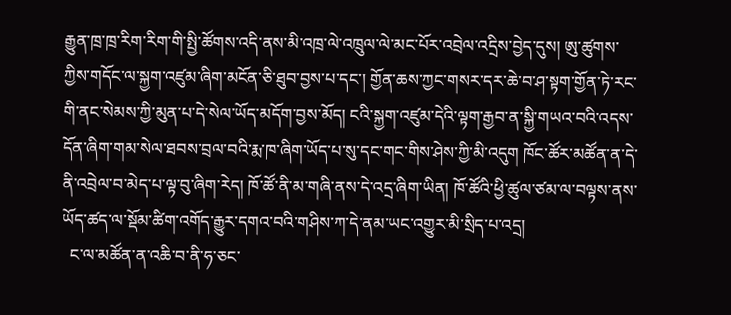རྒྱུན་ཁྲ་ཁྲ་རིག་རིག་གི་སྤྱི་ཚོགས་འདི་ནས་མི་འཁྲ་ལེ་འཁྲུལ་ལེ་མང་པོར་འབྲེལ་འདྲིས་བྱེད་དུས། ཨུ་ཚུགས་ཀྱིས་གདོང་ལ་སྐྱག་འཛུམ་ཞིག་མངོན་ཅི་ཐུབ་བྱས་པ་དང་། གྱོན་ཆས་ཀྱང་གསར་དར་ཆེ་བ་ཤ་སྟག་གྱོན་ཏེ་རང་གི་ནང་སེམས་ཀྱི་མུན་པ་དེ་སེལ་ཡོད་མདོག་བྱས་མོད། ངའི་སྐྱག་འཛུམ་དེའི་ལྟག་རྒྱབ་ན་སྐྱི་གཡའ་བའི་འདས་དོན་ཞིག་གམ་སེལ་ཐབས་བྲལ་བའི་རྨ་ཁ་ཞིག་ཡོད་པ་སུ་དང་གང་གིས་ཤེས་ཀྱི་མི་འདུག ཁོང་ཚོར་མཚོན་ན་དེ་ནི་འབྲེལ་བ་མེད་པ་ལྟ་བུ་ཞིག་རེད། ཁོ་ཚོ་ནི་མ་གཞི་ནས་དེ་འདྲ་ཞིག་ཡིན། ཁོ་ཚོའི་ཕྱི་ཚུལ་ཙམ་ལ་བལྟས་ནས་ཡོད་ཚད་ལ་སྡོམ་ཚིག་འགོད་རྒྱུར་དགའ་བའི་གཤིས་ཀ་དེ་ནམ་ཡང་འགྱུར་མི་སྲིད་པ་འདྲ།
  ང་ལ་མཚོན་ན་འཆི་བ་ནི་ཧ་ཅང་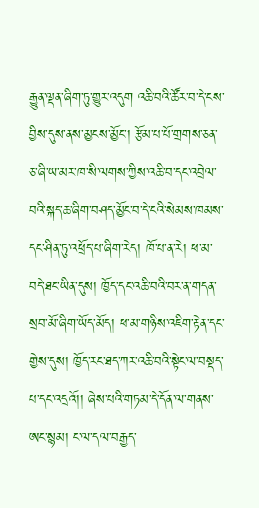རྒྱུན་ལྡན་ཞིག་ཏུ་གྱུར་འདུག འཆི་བའི་ཚོར་བ་དེ་ངས་བྱིས་དུས་ནས་མྱངས་མྱོང་། རྩོམ་པ་པོ་གྲགས་ཅན་ཅ་ཞི་ཡ་མར་ཁ་སི་ལགས་ཀྱིས་འཆི་བ་དང་འབྲེལ་བའི་སྐད་ཆ་ཞིག་བཤད་མྱོང་བ་དེ་ངའི་སེམས་ཁམས་དང་ཤིན་ཏུ་འཕྲོད་པ་ཞིག་རེད། ཁོ་པ་ན་རེ། ཕ་མ་བདེ་ཐང་ཡིན་དུས། ཁྱོད་དང་འཆི་བའི་བར་ན་གདན་སྲབ་མོ་ཞིག་ཡོད་མོད། ཕ་མ་གཉིས་འཇིག་རྟེན་དང་གྱེས་དུས། ཁྱོད་རང་ཐད་ཀར་འཆི་བའི་སྟེང་ལ་བསྡད་པ་དང་འདྲའོ།། ཞེས་པའི་གཏམ་དེ་དོན་ལ་གནས་ཨང་སྙམ། ང་ལ་དལ་བརྒྱད་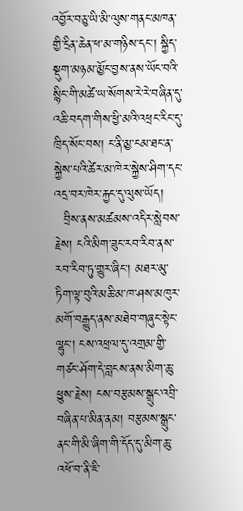འབྱོར་བཅུ་ཡི་མི་ལུས་གནང་མཁན་གྱི་དྲིན་ཆེན་ཕ་མ་གཉིས་དང་། སྐྱིད་སྡུག་མཉམ་མྱོང་བྱས་ནས་ཡོང་བའི་སྙིང་གི་མཚེ་ཡ་སོགས་རེ་རེ་བཞིན་དུ་འཆི་བདག་གིས་ཕྱི་མའི་འཕྲང་རིང་དུ་ཁྲིད་སོང་བས། ང་ནི་མྱ་ངམ་ཐང་ན་སྐྱེས་པའི་ཚེར་མ་ཁེར་སྐྱེས་ཤིག་དང་འདྲ་བར་ཁེར་རྐྱང་དུ་ལུས་ཡོད།
  བྲིས་ནས་མཚམས་འདིར་སླེབས་རྗེས། ངའི་མིག་ཟུང་རབ་རིབ་ནས་རབ་རིབ་ཏུ་གྱུར་ཞིང་། མཐར་མུ་ཏིག་ལྟ་བུའི་མཆི་མ་ཁ་ཤས་མཁུར་མགོ་བརྒྱུད་ནས་མཐེབ་གཞུང་སྟེང་ལྷུང་། ངས་འཕྲལ་དུ་འགྲམ་གྱི་གཙང་ཤོག་དེ་བླངས་ནས་མིག་ཆུ་ཕྱུས་རྗེས། ངས་བརྩམས་སྒྲུང་འབྲི་བཞིན་པ་མིན་ནམ། བརྩམས་སྒྲུང་ནང་གི་མི་ཞིག་གི་དོད་དུ་མིག་ཆུ་འཕོ་བ་ནི་ཇི་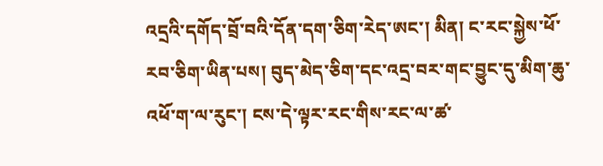འདྲའི་དགོད་བྲོ་བའི་དོན་དག་ཅིག་རེད་ཨང་། མིན། ང་རང་སྐྱེས་ཕོ་རབ་ཅིག་ཡིན་པས། བུད་མེད་ཅིག་དང་འདྲ་བར་གང་བྱུང་དུ་མིག་ཆུ་འཕོ་ག་ལ་རུང་། ངས་དེ་ལྟར་རང་གིས་རང་ལ་ཚ་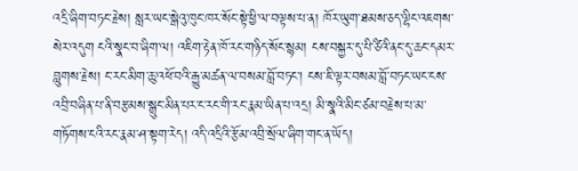འདྲི་ཞིག་བཏང་རྗེས། སླར་ཡང་སྒེའུ་ཁུང་ཁར་སོང་སྟེ་ཕྱི་ལ་བལྟས་པ་ན། ཁོར་ཡུག་ཐམས་ཅད་ལྷིང་འཇགས་སེར་འདུག ངའི་སྣང་བ་ཞིག་ལ། འཇིག་རྟེན་ཁོ་རང་གཉིད་སོང་སྙམ། ངས་བསྐྱར་དུ་པི་ཙིའི་ནང་དུ་ཆང་དམར་བླུགས་རྗེས། ང་རང་མིག་ཆུ་འཕོ་བའི་རྒྱུ་མཚན་ལ་བསམ་བློ་བཏང་། ངས་ཇི་ལྟར་བསམ་བློ་བཏང་ཡང་ངས་འབྲི་བཞིན་པ་ནི་བརྩམས་སྒྲུང་མིན་པར་ང་རང་གི་རང་རྣམ་ཡིན་པ་འདྲ། མི་སྣའི་མིང་ཙམ་བརྗེས་པ་མ་གཏོགས་ངའི་རང་རྣམ་ཤ་སྟག་རེད། འདི་འདྲིའི་རྩོམ་འབྲི་སྲོལ་ཞིག་གང་ན་ཡོད།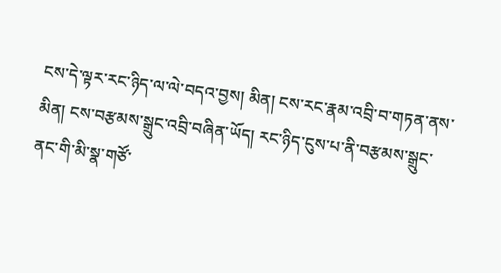ངས་དེ་ལྟར་རང་ཉིད་ལ་ལེ་བདའ་བྱས། མིན། ངས་རང་རྣམ་འབྲི་བ་གཏན་ནས་མིན། ངས་བརྩམས་སྒྲུང་འབྲི་བཞིན་ཡོད། རང་ཉིད་ངུས་པ་ནི་བརྩམས་སྒྲུང་ནང་གི་མི་སྣ་གཙོ་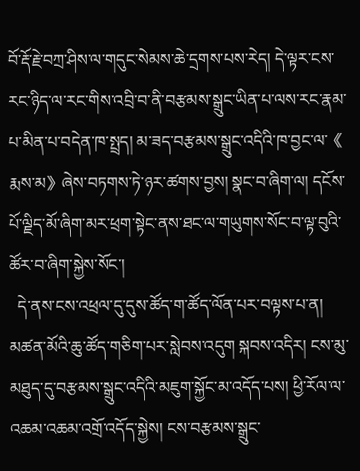བོ་རྡོ་རྗེ་བཀྲ་ཤིས་ལ་གདུང་སེམས་ཆེ་དྲགས་པས་རེད། དེ་ལྟར་ངས་རང་ཉིད་ལ་རང་གིས་འབྲི་བ་ནི་བརྩམས་སྒྲུང་ཡིན་པ་ལས་རང་རྣམ་པ་མིན་པ་བདེན་ཁ་སྤྲད། མ་ཟད་བརྩམས་སྒྲུང་འདིའི་ཁ་བྱང་ལ་《 རྨས་མ》ཞེས་བཏགས་ཏེ་ཉར་ཚགས་བྱས། སྣང་བ་ཞིག་ལ། དངོས་པོ་ལྗིད་མོ་ཞིག་མར་ཕྲག་སྟེང་ནས་ཐང་ལ་གཡུགས་སོང་བ་ལྟ་བུའི་ཚོར་བ་ཞིག་སྐྱེས་སོང་།
  དེ་ནས་ངས་འཕྲལ་དུ་དུས་ཚོད་ག་ཚོད་ལོན་པར་བལྟས་པ་ན། མཚན་མོའི་ཆུ་ཚོད་གཅིག་པར་སླེབས་འདུག སྐབས་འདིར། ངས་མུ་མཐུད་དུ་བརྩམས་སྒྲུང་འདིའི་མཇུག་སྐྱོང་མ་འདོད་པས། ཕྱི་རོལ་ལ་འཆམ་འཆམ་འགྲོ་འདོད་སྐྱེས། ངས་བརྩམས་སྒྲུང་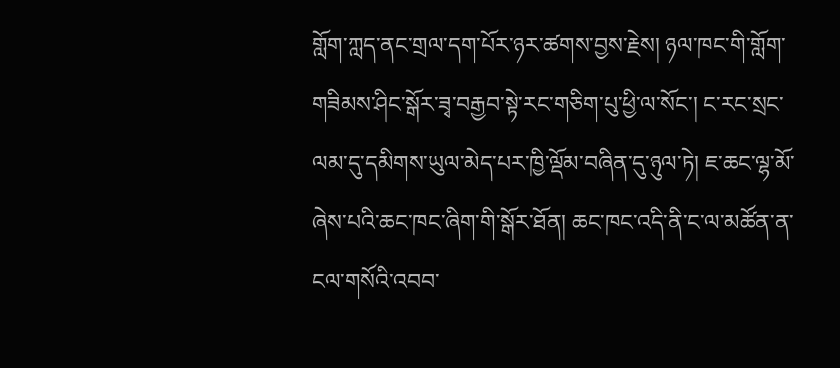གློག་ཀླད་ནང་གྲལ་དག་པོར་ཉར་ཚགས་བྱས་རྗེས། ཉལ་ཁང་གི་གློག་གཟིམས་ཤིང་སྒོར་ཟྭ་བརྒྱབ་སྟེ་རང་གཅིག་པུ་ཕྱི་ལ་སོང་། ང་རང་སྲང་ལམ་དུ་དམིགས་ཡུལ་མེད་པར་ཁྱི་ལྡོམ་བཞིན་དུ་ཉུལ་ཏེ། ཇ་ཆང་ལྷ་མོ་ཞེས་པའི་ཆང་ཁང་ཞིག་གི་སྒོར་ཐོན། ཆང་ཁང་འདི་ནི་ང་ལ་མཚོན་ན་ངལ་གསོའི་འབབ་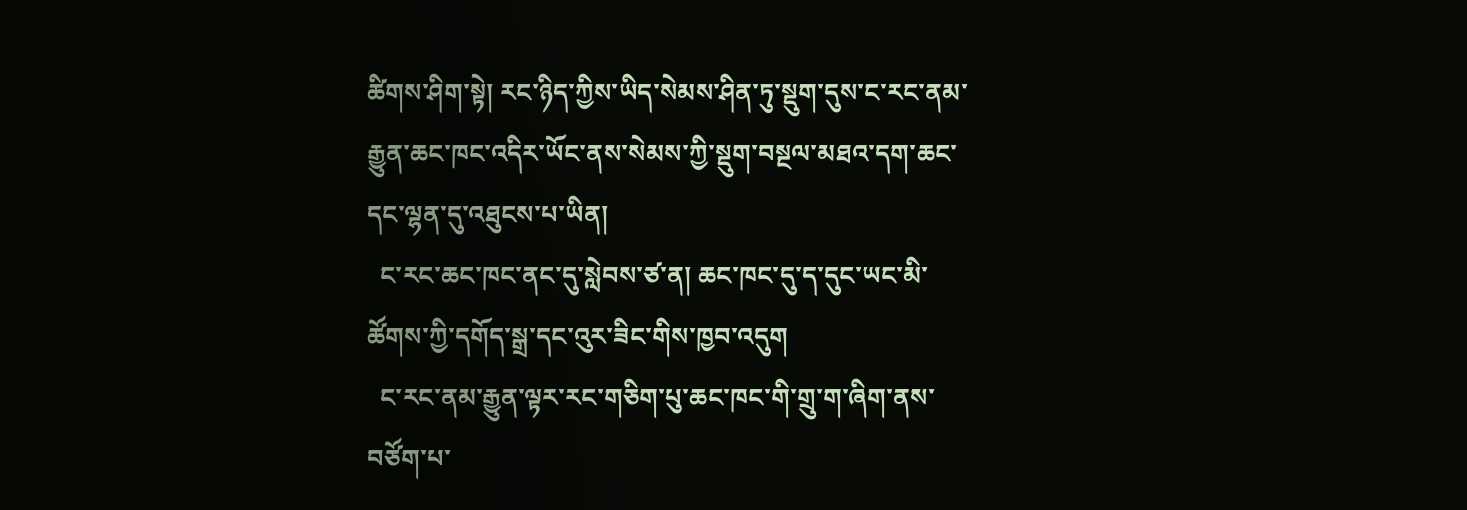ཚིགས་ཤིག་སྟེ། རང་ཉིད་ཀྱིས་ཡིད་སེམས་ཤིན་ཏུ་སྡུག་དུས་ང་རང་ནམ་རྒྱུན་ཆང་ཁང་འདིར་ཡོང་ནས་སེམས་ཀྱི་སྡུག་བསྔལ་མཐའ་དག་ཆང་དང་ལྷན་དུ་འཐུངས་པ་ཡིན།
  ང་རང་ཆང་ཁང་ནང་དུ་སླེབས་ཙ་ན། ཆང་ཁང་དུ་ད་དུང་ཡང་མི་ཚོགས་ཀྱི་དགོད་སྒྲ་དང་འུར་ཟིང་གིས་ཁྱབ་འདུག
  ང་རང་ནམ་རྒྱུན་ལྟར་རང་གཅིག་པུ་ཆང་ཁང་གི་གྲུ་ག་ཞིག་ནས་བཙོག་པ་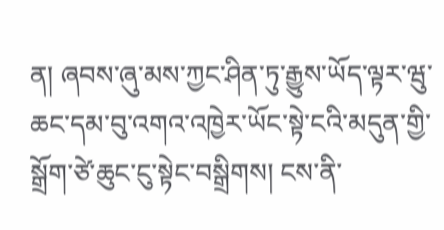ན། ཞབས་ཞུ་མས་ཀྱང་ཤིན་ཏུ་རྒྱུས་ཡོད་ལྟར་ཝུ་ཆང་དམ་བུ་འགའ་འཁྱེར་ཡོང་སྟེ་ངའི་མདུན་གྱི་སྒྲོག་ཙེ་ཆུང་ངུ་སྟེང་བསྒྲིགས། ངས་ནི་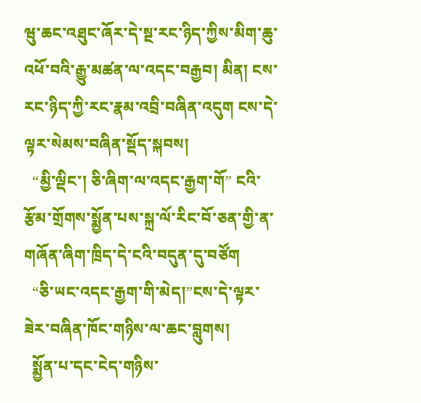ཝུ་ཆང་འཐུང་ཞོར་དེ་སྔ་རང་ཉིད་ཀྱིས་མིག་ཆུ་འཕོ་བའི་རྒྱུ་མཚན་ལ་འདང་བརྒྱབ། མིན། ངས་རང་ཉིད་ཀྱི་རང་རྣམ་འབྲི་བཞིན་འདུག ངས་དེ་ལྟར་སེམས་བཞིན་སྡོད་སྐབས།
  “མྱི་ལྡིང་། ཅི་ཞིག་ལ་འདང་རྒྱག་གོ” ངའི་རྩོམ་གྲོགས་སྨྱོན་པས་སྐྲ་ལོ་རིང་བོ་ཅན་གྱི་ན་གཞོན་ཞིག་ཁྲིད་དེ་ངའི་བདུན་དུ་བཙོག
  “ཅི་ཡང་འདང་རྒྱག་གི་མེད།”ངས་དེ་ལྟར་ཟེར་བཞིན་ཁོང་གཉིས་ལ་ཆང་བླུགས།
  སྨྱོན་པ་དང་ངེད་གཉིས་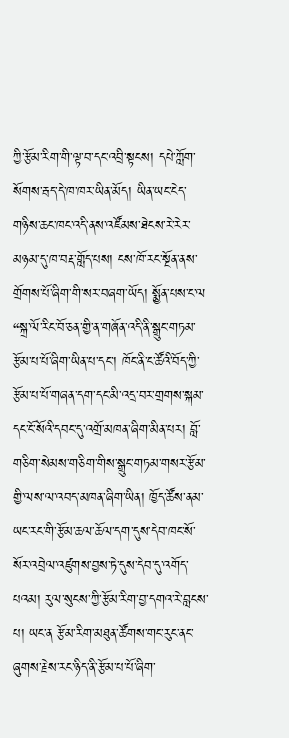ཀྱི་རྩོམ་རིག་གི་ལྟ་བ་དང་འབྲི་སྟངས། དཔེ་ཀློག་སོགས་རྦད་དེ་ཁ་ཁར་ཡིན་མོད། ཡིན་ཡང་ངེད་གཉིས་ཆང་ཁང་འདི་ནས་འཛོམས་ཐེངས་རེ་རེར་མཉམ་དུ་ཁ་བརྡ་གློད་པས། ངས་ཁོ་རང་སྔོན་ནས་གྲོགས་པོ་ཞིག་གི་སར་བཞག་ཡོད། སྨྱོན་པས་ང་ལ “སྐྲ་ལོ་རིང་བོ་ཅན་གྱི་ན་གཞོན་འདི་ནི་སྒྲུང་གཏམ་རྩོམ་པ་པོ་ཞིག་ཡིན་པ་དང་། ཁོང་ནི་ང་ཚོའི་བོད་ཀྱི་རྩོམ་པ་པོ་གཞན་དག་དང་མི་འདྲ་བར་གྲགས་སྐམ་དང་ངོ་སོའི་དབང་དུ་འགྲོ་མཁན་ཞིག་མིན་པར། བློ་གཅིག་སེམས་གཅིག་གིས་སྒྲུང་གཏམ་གསར་རྩོམ་གྱི་ལས་ལ་འབད་མཁན་ཞིག་ཡིན། ཁྱོད་ཚོས་ནམ་ཡང་རང་གི་རྩོམ་ཆལ་ཆོལ་དག་དུས་དེབ་ཁང་སོ་སོར་འབྲེལ་འཛུགས་བྱས་ཏེ་དུས་དེབ་དུ་འགོད་པའམ། རུལ་སུངས་ཀྱི་རྩོམ་རིག་བྱ་དགའ་རེ་བླངས་པ། ཡང་ན རྩོམ་རིག་མཐུན་ཚོགས་གང་རུང་ནང་ཞུགས་རྗེས་རང་ཉིད་ནི་རྩོམ་པ་པོ་ཞིག་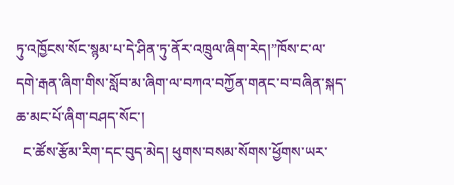ཏུ་འཁྱོངས་སོང་སྙམ་པ་དེ་ཤིན་ཏུ་ནོར་འཁྲུལ་ཞིག་རེད།”ཁོས་ང་ལ་དགེ་རྒན་ཞིག་གིས་སློབ་མ་ཞིག་ལ་བཀའ་བཀྱོན་གནང་བ་བཞིན་སྐད་ཆ་མང་པོ་ཞིག་བཤད་སོང་།
  ང་ཚོས་རྩོམ་རིག་དང་བུད་མེད། ཕུགས་བསམ་སོགས་ཕྱོགས་ཡར་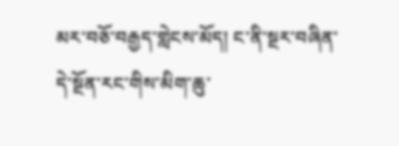མར་བཅོ་བརྒྱད་གླེངས་མོད། ང་ནི་སྔར་བཞིན་དེ་སྔོན་རང་གིས་མིག་ཆུ་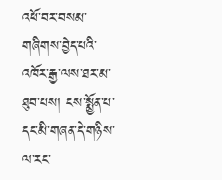འཕོ་བར་བསམ་གཞིགས་བྱེད་པའི་འཁོར་རྒྱ་ལས་ཐར་མ་ཐུབ་པས། ངས་སྨྱོན་པ་དང་མི་གཞན་དེ་གཉིས་ལ་རང་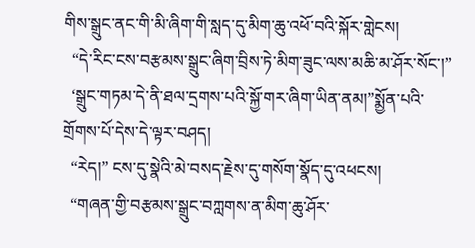གིས་སྒྲུང་ནང་གི་མི་ཞིག་གི་སླད་དུ་མིག་ཆུ་འཕོ་བའི་སྐོར་གླེངས།
  “དེ་རིང་ངས་བརྩམས་སྒྲུང་ཞིག་བྲིས་ཏེ་མིག་ཟུང་ལས་མཆི་མ་ཤོར་སོང་།”
  ‘སྒྲུང་གཏམ་དེ་ནི་ཐལ་དྲགས་པའི་སྐྱོ་གར་ཞིག་ཡིན་ནམ།”སྨྱོན་པའི་གྲོགས་པོ་དེས་དེ་ལྟར་བཤད།
  “རེད།” ངས་དུ་སྣེའི་མེ་བསད་རྗེས་དུ་གསོག་སྣོད་དུ་འཕངས།
  “གཞན་གྱི་བརྩམས་སྒྲུང་བཀླགས་ན་མིག་ཆུ་ཤོར་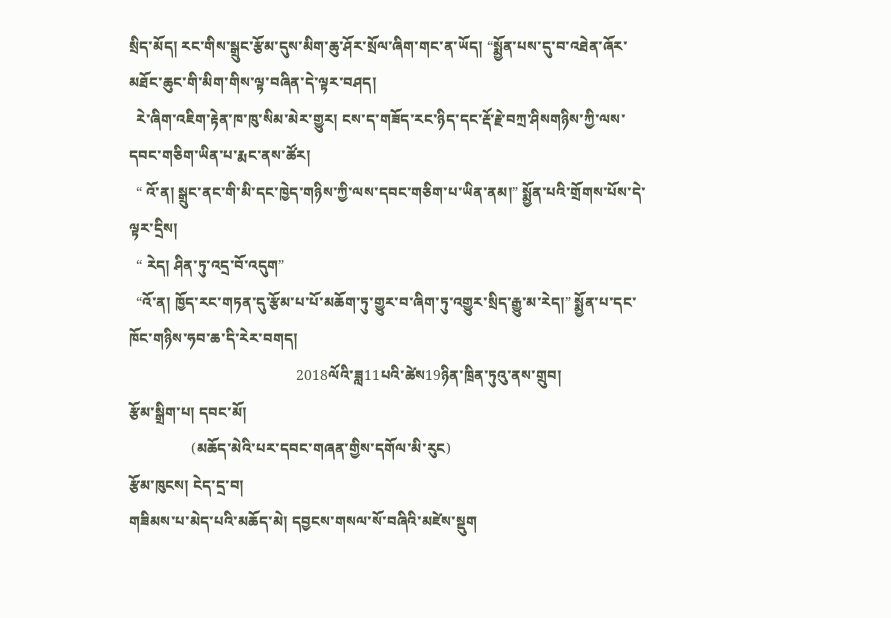སྲིད་མོད། རང་གིས་སྒྲུང་རྩོམ་དུས་མིག་ཆུ་ཤོར་སྲོལ་ཞིག་གང་ན་ཡོད། “སྨྱོན་པས་དུ་བ་འཐེན་ཞོར་མཐོང་ཆུང་གི་མིག་གིས་ལྟ་བཞིན་དེ་ལྟར་བཤད།
  རེ་ཞིག་འཇིག་རྟེན་ཁ་ཁུ་སིམ་མེར་གྱུར། ངས་ད་གཟོད་རང་ཉིད་དང་རྡོ་རྗེ་བཀྲ་ཤིསགཉིས་ཀྱི་ལས་དབང་གཅིག་ཡིན་པ་རྨང་ནས་ཚོར།
  “ འོ་ན། སྒྲུང་ནང་གི་མི་དང་ཁྱེད་གཉིས་ཀྱི་ལས་དབང་གཅིག་པ་ཡིན་ནམ།” སྨྱོན་པའི་གྲོགས་པོས་དེ་ལྟར་དྲིས།
  “ རེད། ཤིན་ཏུ་འདྲ་བོ་འདུག”
  “འོ་ན། ཁྱོད་རང་གཏན་དུ་རྩོམ་པ་པོ་མཆོག་ཏུ་གྱུར་བ་ཞིག་ཏུ་འགྱུར་སྲིད་རྒྱུ་མ་རེད།” སྨྱོན་པ་དང་ཁོང་གཉིས་ཧབ་ཆ་དི་རེར་བགད།
                                              2018ལོའི་ཟླ11པའི་ཚེས19ཉིན་ཁྲིན་ཏུའུ་ནས་གྲུབ།
རྩོམ་སྒྲིག་པ། དབང་མོ།
                 (མཆོད་མེའི་པར་དབང་གཞན་གྱིས་དགོལ་མི་རུང)
རྩོམ་ཁུངས། ངེད་དྲ་བ།
གཟིམས་པ་མེད་པའི་མཆོད་མེ། དབྱངས་གསལ་སོ་བཞིའི་མཛེས་སྡུག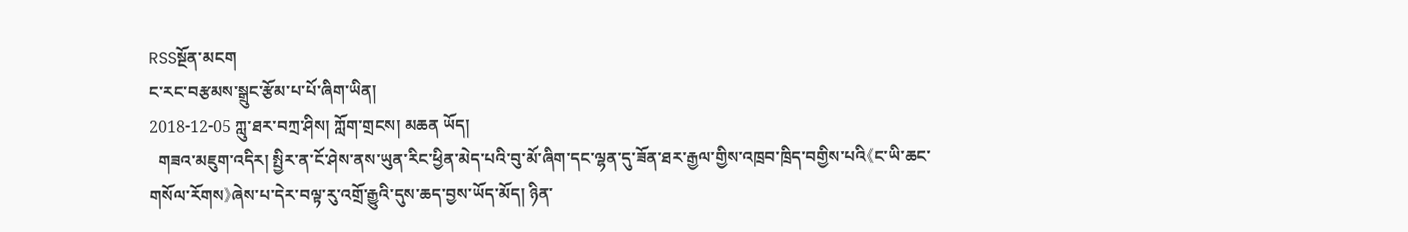RSSསྔོན་མངག
ང་རང་བརྩམས་སྒྲུང་རྩོམ་པ་པོ་ཞིག་ཡིན།
2018-12-05 ཀླུ་ཐར་བཀྲ་ཤིས། ཀློག་གྲངས། མཆན ཡོད།
  གཟའ་མཇུག་འདིར། སྤྱིར་ན་ངོ་ཤེས་ནས་ཡུན་རིང་ཕྱིན་མེད་པའི་བུ་མོ་ཞིག་དང་ལྷན་དུ་ཟོན་ཐར་རྒྱལ་གྱིས་འཁྲབ་ཁྲིད་བགྱིས་པའི《ང་ཡི་ཆང་གསོལ་རོགས》ཞེས་པ་དེར་བལྟ་རུ་འགྲོ་རྒྱུའི་དུས་ཆད་བྱས་ཡོད་མོད། ཉིན་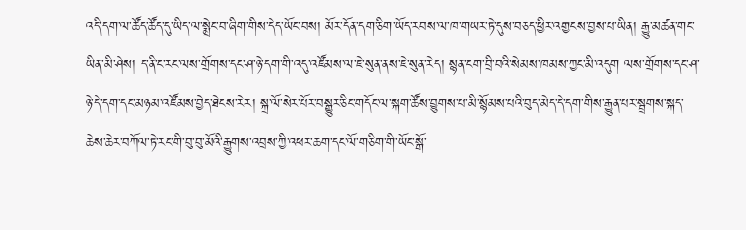འདི་དག་ལ་ཚོད་ཚོད་དུ་ཡིད་ལ་སྨྲེང་བ་ཞིག་གིས་དེད་ཡོང་བས། མོར་དོན་དག་ཅིག་ཡོད་རབས་ལ་ཁ་གཡར་ཏེ་དུས་བཅད་ཕྱིར་འགྱངས་བྱས་པ་ཡིན། རྒྱུ་མཚན་གང་ཡིན་མི་ཤེས། ད་ནི་ང་རང་ལས་གྲོགས་དང་ཤ་ཉེ་དག་གི་འདུ་འཛོམས་ལ་ཇེ་སུན་ནས་ཇེ་སུན་རེད། སྙན་ངག་བྲི་བའི་སེམས་ཁམས་ཀྱང་མི་འདུག ལས་གྲོགས་དང་ཤ་ཉེ་དེ་དག་དང་མཉམ་འཛོམས་བྱེད་ཐེངས་རེར། སྐྲ་ལོ་སེར་པོར་བསྒྱུར་ཅིང་གདོང་ལ་སྐག་ཚོས་བྱུགས་པ་མི་སྙོམས་པའི་བུད་མེད་དེ་དག་གིས་རྒྱུན་པར་སྦྲགས་སྐད་ཆེས་ཆེར་བཀོལ་ཏེ་རང་གི་བུ་བུ་མོའི་རྒྱུགས་འབྲས་ཀྱི་འཕར་ཆག་དང་ལོ་གཅིག་གི་ཡོང་སྒོ་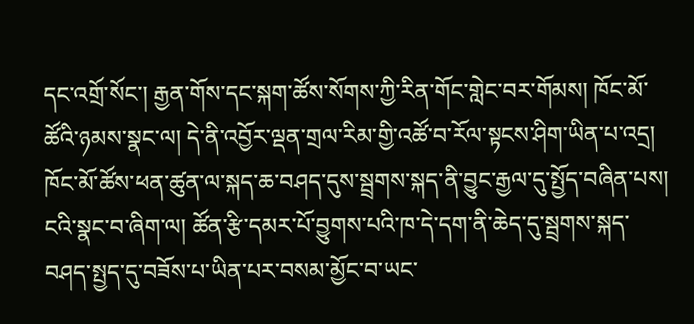དང་འགྲོ་སོང་། རྒྱན་གོས་དང་སྐག་ཚོས་སོགས་ཀྱི་རིན་གོང་གླེང་བར་གོམས། ཁོང་མོ་ཚོའི་ཉམས་སྣང་ལ། དེ་ནི་འབྱོར་ལྡན་གྲལ་རིམ་གྱི་འཚོ་བ་རོལ་སྟངས་ཤིག་ཡིན་པ་འདྲ། ཁོང་མོ་ཚོས་ཕན་ཚུན་ལ་སྐད་ཆ་བཤད་དུས་སྦྲགས་སྐད་ནི་བྱུང་རྒྱལ་དུ་སྤྱོད་བཞིན་པས། ངའི་སྣང་བ་ཞིག་ལ། ཚོན་རྩི་དམར་པོ་བྱུགས་པའི་ཁ་དེ་དག་ནི་ཆེད་དུ་སྦྲགས་སྐད་བཤད་སྤྱད་དུ་བཟོས་པ་ཡིན་པར་བསམ་མྱོང་བ་ཡང་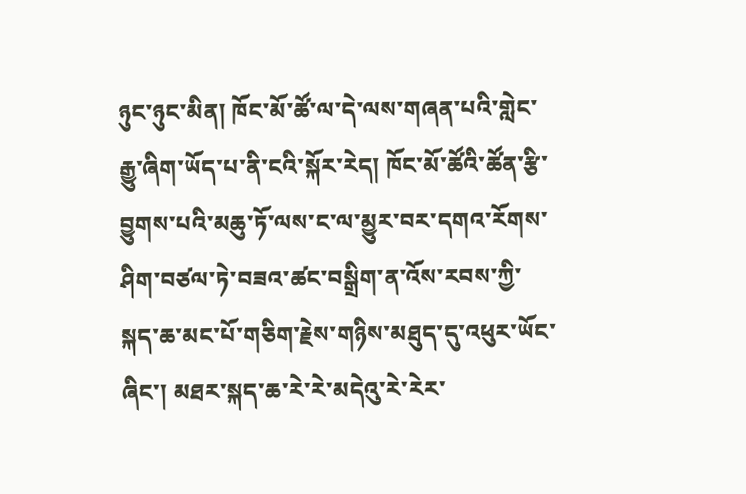ཉུང་ཉུང་མིན། ཁོང་མོ་ཚོ་ལ་དེ་ལས་གཞན་པའི་གླེང་རྒྱུ་ཞིག་ཡོད་པ་ནི་ངའི་སྐོར་རེད། ཁོང་མོ་ཚོའི་ཚོན་རྩི་བྱུགས་པའི་མཆུ་ཏོ་ལས་ང་ལ་མྱུར་བར་དགའ་རོགས་ཤིག་བཙལ་ཏེ་བཟའ་ཚང་བསྒྲིག་ན་འོས་རབས་ཀྱི་སྐད་ཆ་མང་པོ་གཅིག་རྗེས་གཉིས་མཐུད་དུ་འཕུར་ཡོང་ཞིང་། མཐར་སྐད་ཆ་རེ་རེ་མདེའུ་རེ་རེར་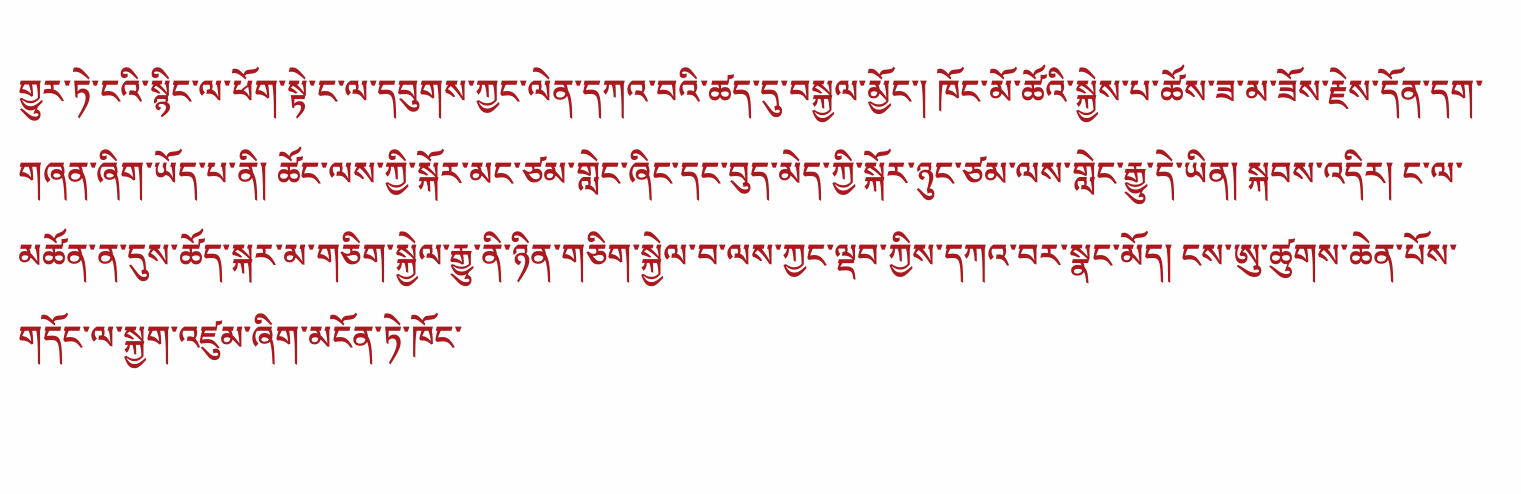གྱུར་ཏེ་ངའི་སྙིང་ལ་ཕོག་སྟེ་ང་ལ་དབུགས་ཀྱང་ལེན་དཀའ་བའི་ཚད་དུ་བསྐྱལ་མྱོང་། ཁོང་མོ་ཚོའི་སྐྱེས་པ་ཚོས་ཟ་མ་ཟོས་རྗེས་དོན་དག་གཞན་ཞིག་ཡོད་པ་ནི། ཚོང་ལས་ཀྱི་སྐོར་མང་ཙམ་གླེང་ཞིང་དང་བུད་མེད་ཀྱི་སྐོར་ཉུང་ཙམ་ལས་གླེང་རྒྱུ་དེ་ཡིན། སྐབས་འདིར། ང་ལ་མཚོན་ན་དུས་ཚོད་སྐར་མ་གཅིག་སྐྱེལ་རྒྱུ་ནི་ཉིན་གཅིག་སྐྱེལ་བ་ལས་ཀྱང་ལྡབ་ཀྱིས་དཀའ་བར་སྣང་མོད། ངས་ཨུ་ཚུགས་ཆེན་པོས་གདོང་ལ་སྐྱག་འཛུམ་ཞིག་མངོན་ཏེ་ཁོང་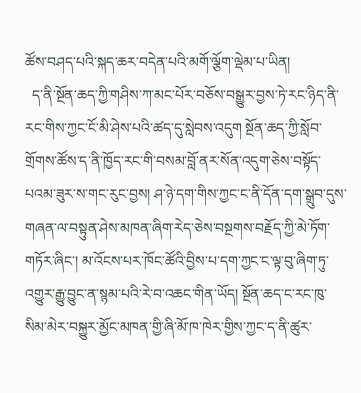ཚོས་བཤད་པའི་སྐད་ཆར་བདེན་པའི་མགོ་ལྕོག་ལྡེམ་པ་ཡིན།
  ད་ནི་སྔོན་ཆད་ཀྱི་གཤིས་ཀ་མང་པོར་བཅོས་བསྒྱུར་བྱས་ཏེ་རང་ཉིད་ནི་རང་གིས་ཀྱང་ངོ་མི་ཤེས་པའི་ཚད་དུ་སླེབས་འདུག སྔོན་ཆད་ཀྱི་སློབ་གྲོགས་ཚོས་ད་ནི་ཁྱོད་རང་གི་བསམ་བློ་ནར་སོན་འདུག་ཅེས་བསྟོད་པའམ་ཟུར་ས་གང་རུང་བྱས། ཤ་ཉེ་དག་གིས་ཀྱང་ང་ནི་དོན་དག་སྒྲུབ་དུས་གཞན་ལ་བསྟུན་ཤེས་མཁན་ཞིག་རེད་ཅེས་བསྔགས་བརྗོད་ཀྱི་མེ་ཏོག་གཏོར་ཞིང་། མ་འོངས་པར་ཁོང་ཚོའི་བྱིས་པ་དག་ཀྱང་ང་ལྟ་བུ་ཞིག་ཏུ་འགྱུར་རྒྱུ་བྱུང་ན་སྙམ་པའི་རེ་བ་འཆང་གིན་ཡོད། སྔོན་ཆད་ང་རང་ཁུ་སིམ་མེར་བསྐྱུར་མྱོང་མཁན་གྱི་ཞི་མོ་ཁ་ཁེར་གྱིས་ཀྱང་ད་ནི་ཚུར་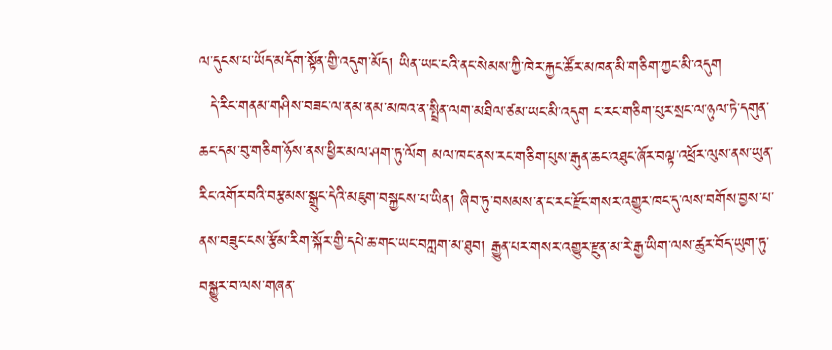ལ་དུངས་པ་ཡོད་མདོག་སྟོན་གྱི་འདུག་མོད། ཡིན་ཡང་ངའི་ནང་སེམས་ཀྱི་ཁེར་རྐྱང་ཚོར་མཁན་མི་གཅིག་ཀྱང་མི་འདུག
  དེ་རིང་གནམ་གཤིས་བཟང་ལ་ནམ་ནམ་མཁའ་ན་སྤྲིན་ལག་མཐིལ་ཙམ་ཡང་མི་འདུག ང་རང་གཅིག་པུར་སྲང་ལ་ཉུལ་ཏེ་དགུན་ཆང་དམ་བུ་གཅིག་ཉོས་ནས་ཕྱིར་མལ་ཤག་ཏུ་ལོག མལ་ཁང་ནས་རང་གཅིག་པུས་རྒུན་ཆང་འཐུང་ཞོར་བལྟ་འཕྲོར་ལུས་ནས་ཡུན་རིང་འགོར་བའི་བརྩམས་སྒྲུང་དེའི་མཇུག་བསྐྱངས་པ་ཡིན། ཞིབ་ཏུ་བསམས་ན་ང་རང་རྫོང་གསར་འགྱུར་ཁང་དུ་ལས་བགོས་བྱས་པ་ནས་བཟུང་ངས་རྩོམ་རིག་སྐོར་གྱི་དཔེ་ཆ་གང་ཡང་བཀླག་མ་ཐུབ། རྒྱུན་པར་གསར་འགྱུར་རྫུན་མ་རེ་རྒྱ་ཡིག་ལས་ཚུར་བོད་ཡུག་ཏུ་བསྒྱུར་བ་ལས་གཞན་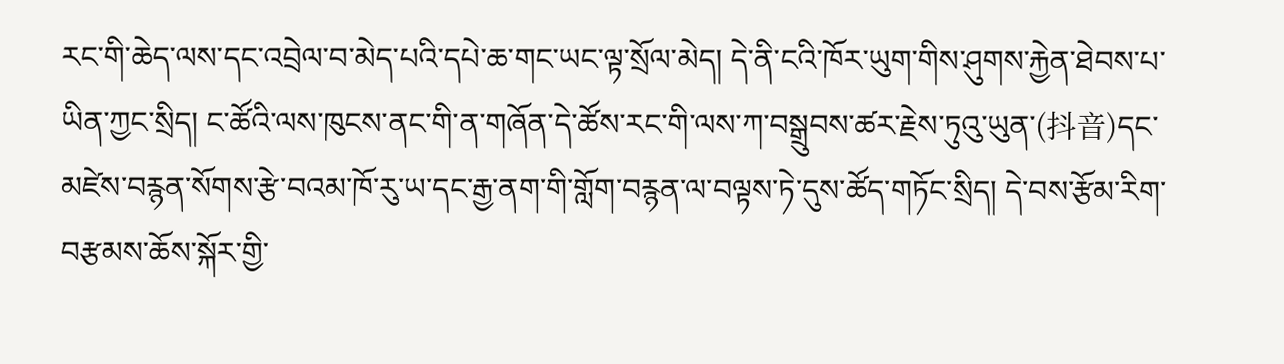རང་གི་ཆེད་ལས་དང་འབྲེལ་བ་མེད་པའི་དཔེ་ཆ་གང་ཡང་ལྟ་སྲོལ་མེད། དེ་ནི་ངའི་ཁོར་ཡུག་གིས་ཤུགས་རྐྱེན་ཐེབས་པ་ཡིན་ཀྱང་སྲིད། ང་ཚོའི་ལས་ཁུངས་ནང་གི་ན་གཞོན་དེ་ཚོས་རང་གི་ལས་ཀ་བསྒྲུབས་ཚར་རྗེས་ཏུའུ་ཡུན་(抖音)དང་མཛེས་བརྙན་སོགས་རྩེ་བའམ་ཁོ་རུ་ཡ་དང་རྒྱ་ནག་གི་གློག་བརྙན་ལ་བལྟས་ཏེ་དུས་ཚོད་གཏོང་སྲིད། དེ་བས་རྩོམ་རིག་བརྩམས་ཆོས་སྐོར་གྱི་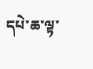དཔེ་ཆ་ལྟ་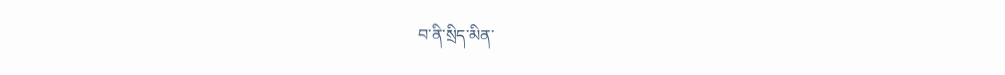བ་ནི་སྲིད་མིན་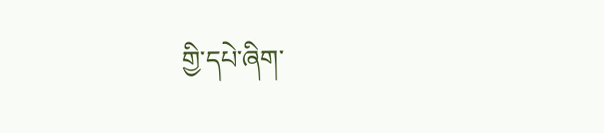གྱི་དཔེ་ཞིག་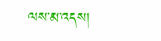ལས་མ་འདས།